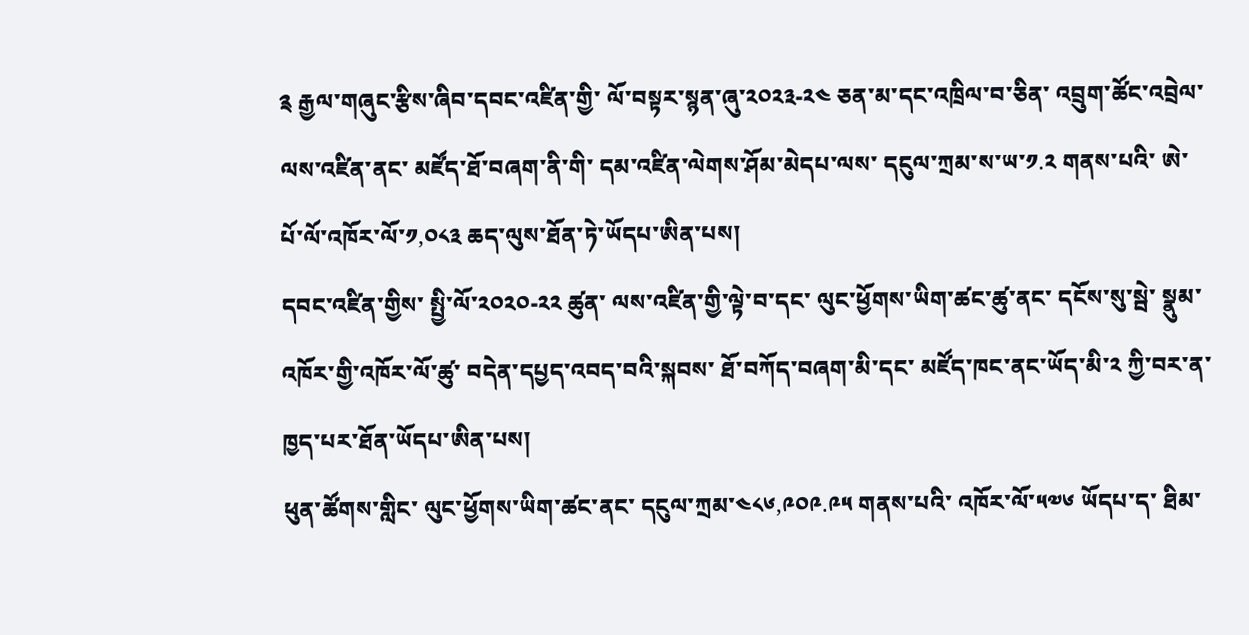༉ རྒྱལ་གཞུང་རྩིས་ཞིབ་དབང་འཛིན་གྱི་ ལོ་བསྟར་སྙན་ཞུ་༢༠༢༣-༢༤ ཅན་མ་དང་འཁྲིལ་བ་ཅིན་ འབྲུག་ཚོང་འབྲེལ་ལས་འཛིན་ནང་ མཛོད་ཐོ་བཞག་ནི་གི་ དམ་འཛིན་ལེགས་ཤོམ་མེདཔ་ལས་ དངུལ་ཀྲམ་ས་ཡ་༡.༢ གནས་པའི་ ཨེ་པོ་ལོ་འཁོར་ལོ་༡,༠༨༣ ཆད་ལུས་ཐོན་ཏེ་ཡོདཔ་ཨིན་པས།
དབང་འཛིན་གྱིས་ སྤྱི་ལོ་༢༠༢༠-༢༢ ཚུན་ ལས་འཛིན་གྱི་ལྟེ་བ་དང་ ལུང་ཕྱོགས་ཡིག་ཚང་ཚུ་ནང་ དངོས་སུ་སྦེ་ སྣུམ་འཁོར་གྱི་འཁོར་ལོ་ཚུ་ བདེན་དཔྱད་འབད་བའི་སྐབས་ ཐོ་བཀོད་བཞག་མི་དང་ མཛོད་ཁང་ནང་ཡོད་མི་༢ ཀྱི་བར་ན་ ཁྱད་པར་ཐོན་ཡོདཔ་ཨིན་པས།
ཕུན་ཚོགས་གླིང་ ལུང་ཕྱོགས་ཡིག་ཚང་ནང་ དངུལ་ཀྲམ་༤༨༦,༩༠༩.༩༥ གནས་པའི་ འཁོར་ལོ་༥༧༦ ཡོདཔ་ད་ ཐིམ་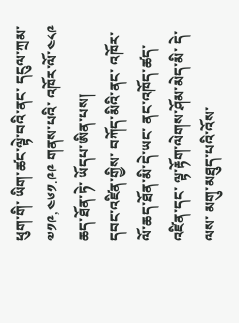ཕུག་གི་ ཡིག་ཚང་ལྟེ་བའི་ནང་ དངུལ་ཀྲམ་༧༡༩,༤༦༡.༩༩ གནས་པའི་ འཁོར་ལོ་༤༨༩ ཆད་ཐོན་ཏེ་ ཡོདཔ་ཨིན་པས།
དབང་འཛིན་གྱིས་ བཀོད་མིའི་ནང་ འཁོར་ལོ་ཆད་ཐོན་མི་དེ་ཡང་ ནང་འཁོད་ཚད་འཛིན་དང་ ལྟ་རྟོག་ལེགས་ཤོམ་མེད་མི་ དེ་ལས་ མགུ་མཐུད་པའི་འོས་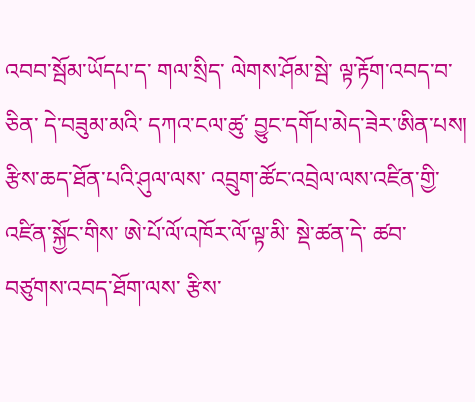འབབ་སྦོམ་ཡོདཔ་ད་ གལ་སྲིད་ ལེགས་ཤོམ་སྦེ་ ལྟ་རྟོག་འབད་བ་ཅིན་ དེ་བཟུམ་མའི་ དཀའ་ངལ་ཚུ་ བྱུང་དགོཔ་མེད་ཟེར་ཨིན་པས།
རྩིས་ཆད་ཐོན་པའི་ཤུལ་ལས་ འབྲུག་ཚོང་འབྲེལ་ལས་འཛིན་གྱི་ འཛིན་སྐྱོང་གིས་ ཨེ་པོ་ལོ་འཁོར་ལོ་ལྟ་མི་ སྡེ་ཚན་དེ་ ཚབ་བཙུགས་འབད་ཐོག་ལས་ རྩིས་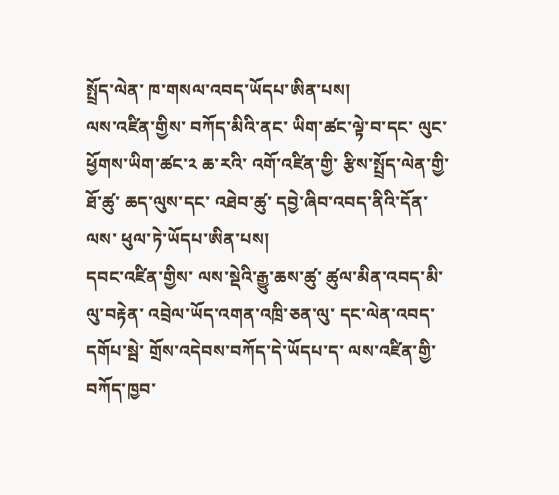སྤྲོད་ལེན་ ཁ་གསལ་འབད་ཡོདཔ་ཨིན་པས།
ལས་འཛིན་གྱིས་ བཀོད་མིའི་ནང་ ཡིག་ཚང་ལྟེ་བ་དང་ ལུང་ཕྱོགས་ཡིག་ཚང་༢ ཆ་རའི་ འགོ་འཛིན་གྱི་ རྩིས་སྤྲོད་ལེན་གྱི་ཐོ་ཚུ་ ཆད་ལུས་དང་ འཐེབ་ཚུ་ དབྱེ་ཞིབ་འབད་ནིའི་དོན་ལས་ ཕུལ་ཏེ་ཡོདཔ་ཨིན་པས།
དབང་འཛིན་གྱིས་ ལས་སྡེའི་རྒྱུ་ཆས་ཚུ་ ཚུལ་མིན་འབད་མི་ལུ་བརྟེན་ འབྲེལ་ཡོད་འགན་འཁྲི་ཅན་ལུ་ དང་ལེན་འབད་དགོཔ་སྦེ་ གྲོས་འདེབས་བཀོད་དེ་ཡོདཔ་ད་ ལས་འཛིན་གྱི་ བཀོད་ཁྱབ་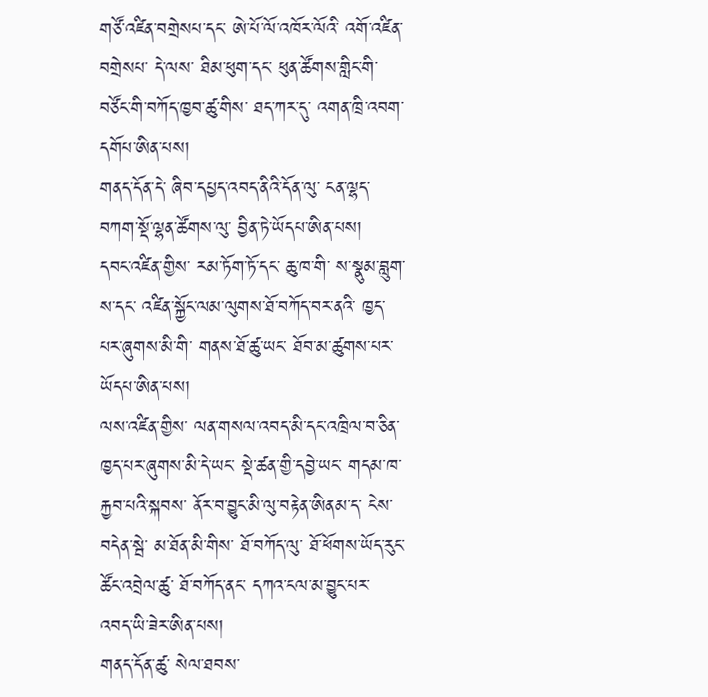གཙོ་འཛིན་བགྲེསཔ་དང་ ཨེ་པོ་ལོ་འཁོར་ལོའི་ འགོ་འཛིན་བགྲེསཔ་ དེ་ལས་ ཐིམ་ཕུག་དང་ ཕུན་ཚོགས་གླིང་གི་ བཙོང་གི་བཀོད་ཁྱབ་ཚུ་གིས་ ཐད་ཀར་དུ་ འགན་ཁྲི་འབག་དགོཔ་ཨིན་པས།
གནད་དོན་དེ་ ཞིབ་དཔྱད་འབད་ནིའི་དོན་ལུ་ ངན་ལྷད་བཀག་སྡོ་ལྷན་ཚོགས་ལུ་ བྱིན་ཏེ་ཡོདཔ་ཨིན་པས།
དབང་འཛིན་གྱིས་ རམ་ཏོག་ཏོ་དང་ ཆུ་ཁ་གི་ ས་སྣུམ་བླུག་ས་དང་ འཛིན་སྐྱོང་ལམ་ལུགས་ཐོ་བཀོད་བར་ནའི་ ཁྱད་པར་ཞུགས་མི་གི་ གནས་ཐོ་ཚུ་ཡང་ ཐོབ་མ་ཚུགས་པར་ ཡོདཔ་ཨིན་པས།
ལས་འཛིན་གྱིས་ ལན་གསལ་འབད་མི་དང་འཁྲིལ་བ་ཅིན་ ཁྱད་པར་ཞུགས་མི་དེ་ཡང་ སྡེ་ཚན་གྱི་དབྱེ་ཡང་ གདམ་ཁ་རྐྱབ་པའི་སྐབས་ ནོར་བ་བྱུང་མི་ལུ་བརྟེན་ཨིནམ་ད་ ངེས་བདེན་སྦེ་ མ་ཐོན་མི་གིས་ ཐོ་བཀོད་ལུ་ ཐོ་ཕོགས་ཡོད་རུང་ ཚོང་འབྲེལ་ཚུ་ ཐོ་བཀོད་ནང་ དཀའ་ངལ་མ་བྱུང་པར་ འབད་ཡི་ཟེར་ཨིན་པས།
གནད་དོན་ཚུ་ སེལ་ཐབས་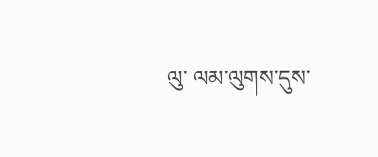ལུ་ ལམ་ལུགས་དུས་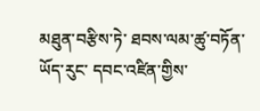མཐུན་བརྩིས་ཏེ་ ཐབས་ལམ་ཚུ་བཏོན་ཡོད་རུང་ དབང་འཛིན་གྱིས་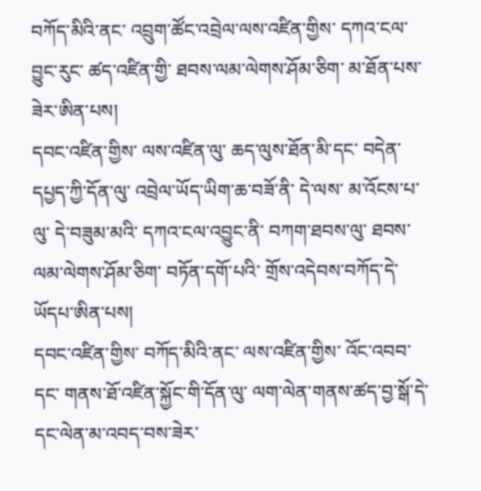བཀོད་མིའི་ནང་ འབྲུག་ཚོང་འབྲེལ་ལས་འཛིན་གྱིས་ དཀའ་ངལ་བྱུང་རུང་ ཚད་འཛིན་གྱི་ ཐབས་ལམ་ལེགས་ཤོམ་ཅིག་ མ་ཐོན་པས་ཟེར་ཨིན་པས།
དབང་འཛིན་གྱིས་ ལས་འཛིན་ལུ་ ཆད་ལུས་ཐོན་མི་དང་ བདེན་དཔྱད་ཀྱི་དོན་ལུ་ འབྲེལ་ཡོད་ཡིག་ཆ་བཟོ་ནི་ དེ་ལས་ མ་འོངས་པ་ལུ་ དེ་བཟུམ་མའི་ དཀའ་ངལ་འབྱུང་ནི་ བཀག་ཐབས་ལུ་ ཐབས་ལམ་ལེགས་ཤོམ་ཅིག་ བཏོན་དགོ་པའི་ གྲོས་འདེབས་བཀོད་དེ་ ཡོདཔ་ཨིན་པས།
དབང་འཛིན་གྱིས་ བཀོད་མིའི་ནང་ ལས་འཛིན་གྱིས་ འོང་འབབ་དང་ གནས་ཐོ་འཛིན་སྐྱོང་གི་དོན་ལུ་ ལག་ལེན་གནས་ཚད་བྱ་སྒོ་དེ་ དང་ལེན་མ་འབད་བས་ཟེར་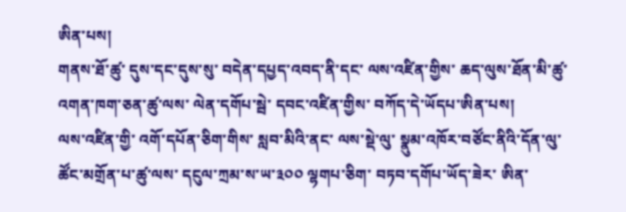ཨིན་པས།
གནས་ཐོ་ཚུ་ དུས་དང་དུས་སུ་ བདེན་དཔྱད་འབད་ནི་དང་ ལས་འཛིན་གྱིས་ ཆད་ལུས་ཐོན་མི་ཚུ་ འགན་ཁག་ཅན་ཚུ་ལས་ ལེན་དགོཔ་སྦེ་ དབང་འཛིན་གྱིས་ བཀོད་དེ་ཡོདཔ་ཨིན་པས།
ལས་འཛིན་གྱི་ འགོ་དཔོན་ཅིག་གིས་ སླབ་མིའི་ནང་ ལས་སྡེ་ལུ་ སྣུམ་འཁོར་བཙོང་ནིའི་དོན་ལུ་ ཚོང་མགྲོན་པ་ཚུ་ལས་ དངུལ་ཀྲམ་ས་ཡ་༣༠༠ ལྷགཔ་ཅིག་ བཏབ་དགོཔ་ཡོད་ཟེར་ ཨིན་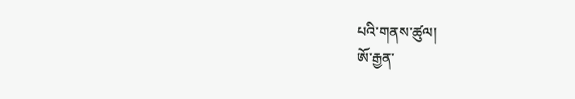པའི་གནས་ཚུལ།
ཨོ་རྒྱན་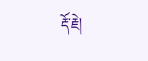རྡོ་རྗེ།